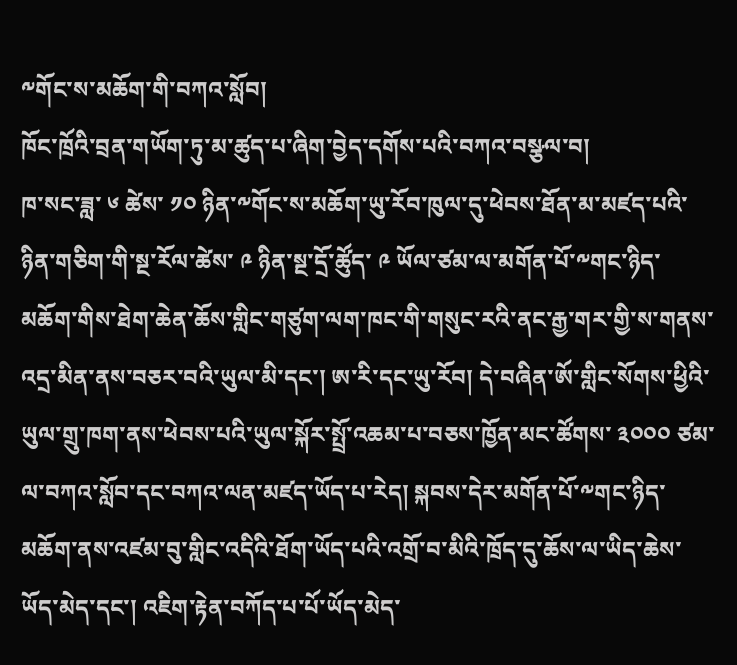༸གོང་ས་མཆོག་གི་བཀའ་སློབ།
ཁོང་ཁྲོའི་བྲན་གཡོག་ཏུ་མ་ཚུད་པ་ཞིག་བྱེད་དགོས་པའི་བཀའ་བསྩལ་བ།
ཁ་སང་ཟླ་ ༦ ཚེས་ ༡༠ ཉིན་༸གོང་ས་མཆོག་ཡུ་རོབ་ཁུལ་དུ་ཕེབས་ཐོན་མ་མཛད་པའི་ཉིན་གཅིག་གི་སྔ་རོལ་ཚེས་ ༩ ཉིན་སྔ་དྲོ་ཚོུད་ ༩ ཡོལ་ཙམ་ལ་མགོན་པོ་༸གང་ཉིད་མཆོག་གིས་ཐེག་ཆེན་ཆོས་གླིང་གཙུག་ལག་ཁང་གི་གསུང་རའི་ནང་རྒྱ་གར་གྱི་ས་གནས་འདྲ་མིན་ནས་བཅར་བའི་ཡུལ་མི་དང་། ཨ་རི་དང་ཡུ་རོབ། དེ་བཞིན་ཨོ་གླིང་སོགས་ཕྱིའི་ཡུལ་གྲུ་ཁག་ནས་ཕེབས་པའི་ཡུལ་སྐོར་སྤྲོ་འཆམ་པ་བཅས་ཁྱོན་མང་ཚོགས་ ༣༠༠༠ ཙམ་ལ་བཀའ་སློབ་དང་བཀའ་ལན་མཛད་ཡོད་པ་རེད། སྐབས་དེར་མགོན་པོ་༸གང་ཉིད་མཆོག་ནས་འཛམ་བུ་གླིང་འདིའི་ཐོག་ཡོད་པའི་འགྲོ་བ་མིའི་ཁྲོད་དུ་ཆོས་ལ་ཡིད་ཆེས་ཡོད་མེད་དང་། འཇིག་རྟེན་བཀོད་པ་པོ་ཡོད་མེད་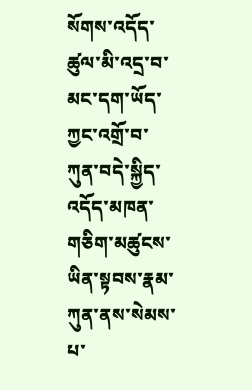སོགས་འདོད་ཚུལ་མི་འདྲ་བ་མང་དག་ཡོད་ཀྱང་འགྲོ་བ་ཀུན་བདེ་སྐྱིད་འདོད་མཁན་གཅིག་མཚུངས་ཡིན་སྟབས་རྣམ་ཀུན་ནས་སེམས་པ་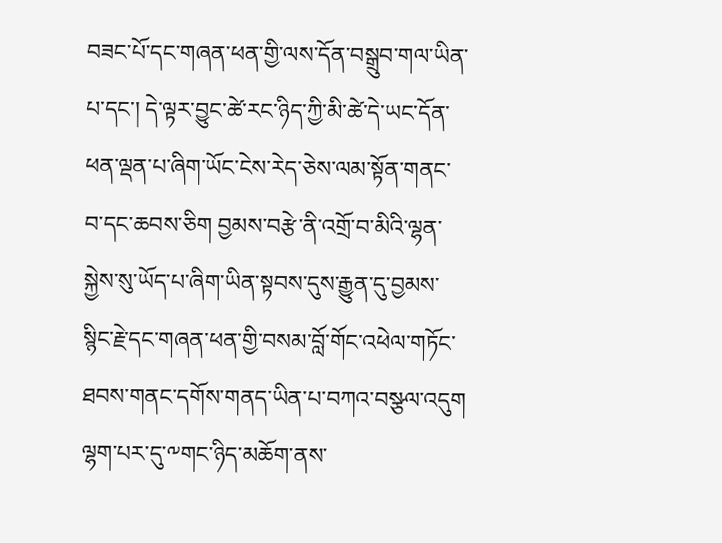བཟང་པོ་དང་གཞན་ཕན་གྱི་ལས་དོན་བསྒྲུབ་གལ་ཡིན་པ་དང་། དེ་ལྟར་བྱུང་ཚེ་རང་ཉིད་ཀྱི་མི་ཚེ་དེ་ཡང་དོན་ཕན་ལྡན་པ་ཞིག་ཡོང་ངེས་རེད་ཅེས་ལམ་སྟོན་གནང་བ་དང་ཆབས་ཅིག བྱམས་བརྩེ་ནི་འགྲོ་བ་མིའི་ལྷན་སྐྱེས་སུ་ཡོད་པ་ཞིག་ཡིན་སྟབས་དུས་རྒྱུན་དུ་བྱམས་སྙིང་རྗེ་དང་གཞན་ཕན་གྱི་བསམ་བློ་གོང་འཕེལ་གཏོང་ཐབས་གནང་དགོས་གནད་ཡིན་པ་བཀའ་བསྩལ་འདུག ལྷག་པར་དུ་༸གང་ཉིད་མཆོག་ནས་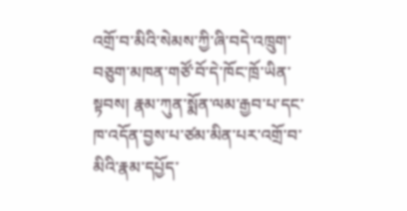འགྲོ་བ་མིའི་སེམས་ཀྱི་ཞི་བདེ་འཁྲུག་བཅུག་མཁན་གཙོ་བོ་དེ་ཁོང་ཁྲོ་ཡིན་སྟབས། རྣམ་ཀུན་སྨོན་ལམ་རྒྱབ་པ་དང་ཁ་འདོན་བྱས་པ་ཙམ་མིན་པར་འགྲོ་བ་མིའི་རྣམ་དཔྱོད་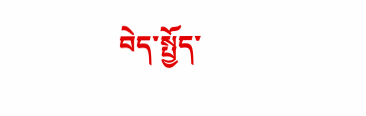བེད་སྤྱོད་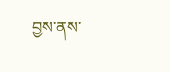བྱས་ནས་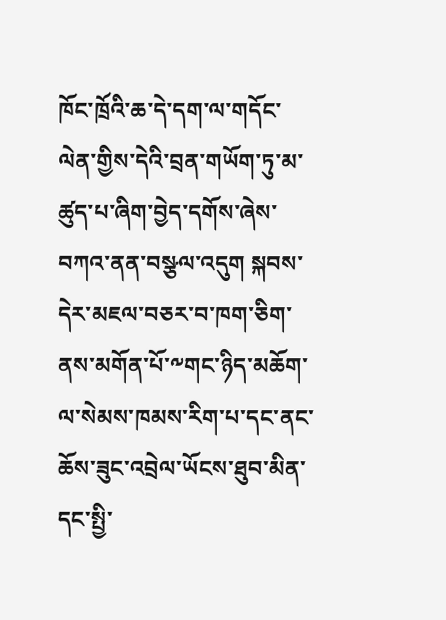ཁོང་ཁྲོའི་ཆ་དེ་དག་ལ་གདོང་ལེན་གྱིས་དེའི་བྲན་གཡོག་ཏུ་མ་ཚུད་པ་ཞིག་བྱེད་དགོས་ཞེས་བཀའ་ནན་བསྩལ་འདུག སྐབས་དེར་མཇལ་བཅར་བ་ཁག་ཅིག་ནས་མགོན་པོ་༸གང་ཉིད་མཆོག་ལ་སེམས་ཁམས་རིག་པ་དང་ནང་ཆོས་ཟུང་འབྲེལ་ཡོངས་ཐུབ་མིན་དང་སྤྱི་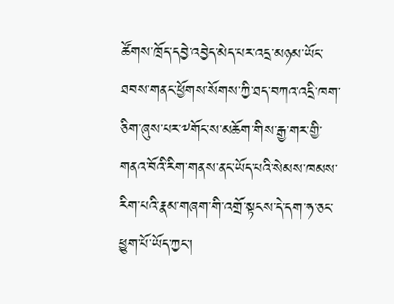ཚོགས་ཁྲོད་དབྱེ་འབྱེད་མེད་པར་འདྲ་མཉམ་ཡོང་ཐབས་གནང་ཕྱོགས་སོགས་ཀྱི་ཐད་བཀའ་འདྲི་ཁག་ཅིག་ཞུས་པར་༸གོང་ས་མཆོག་གིས་རྒྱ་གར་གྱི་གནའ་བོའི་རིག་གནས་ནང་ཡོད་པའི་སེམས་ཁམས་རིག་པའི་རྣམ་གཞག་གི་འགྲོ་སྟངས་དེ་དག་ཧ་ཅང་ཕྱུག་པོ་ཡོད་ཀྱང་།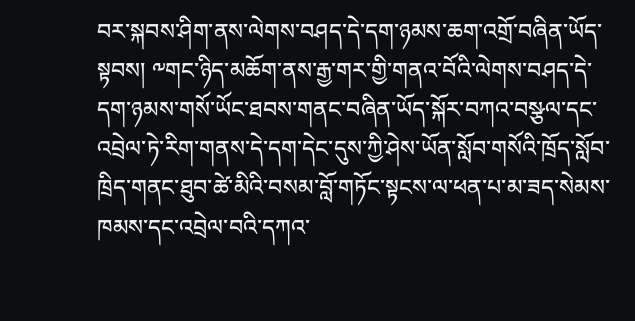བར་སྐབས་ཤིག་ནས་ལེགས་བཤད་དེ་དག་ཉམས་ཆག་འགྲོ་བཞིན་ཡོད་སྟབས། ༸གང་ཉིད་མཆོག་ནས་རྒྱ་གར་གྱི་གནའ་བོའི་ལེགས་བཤད་དེ་དག་ཉམས་གསོ་ཡོང་ཐབས་གནང་བཞིན་ཡོད་སྐོར་བཀའ་བསྩལ་དང་འབྲེལ་ཏེ་རིག་གནས་དེ་དག་དེང་དུས་ཀྱི་ཤེས་ཡོན་སློབ་གསོའི་ཁྲོད་སློབ་ཁྲིད་གནང་ཐུབ་ཚེ་མིའི་བསམ་བློ་གཏོང་སྟངས་ལ་ཕན་པ་མ་ཟད་སེམས་ཁམས་དང་འབྲེལ་བའི་དཀའ་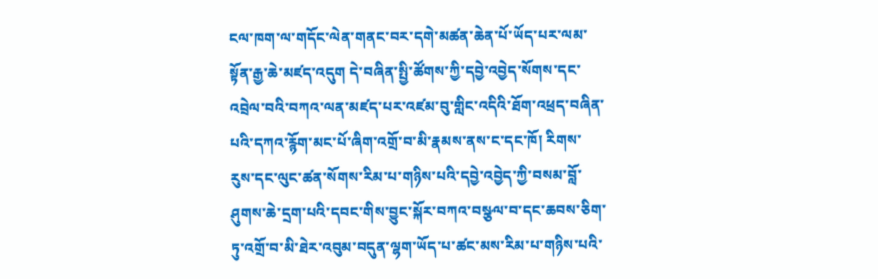ངལ་ཁག་ལ་གདོང་ལེན་གནང་བར་དགེ་མཚན་ཆེན་པོ་ཡོད་པར་ལམ་སྟོན་རྒྱ་ཆེ་མཛད་འདུག དེ་བཞིན་སྤྱི་ཚོགས་ཀྱི་དབྱེ་འབྱེད་སོགས་དང་འབྲེལ་བའི་བཀའ་ལན་མཛད་པར་འཛམ་བུ་གླིང་འདིའི་ཐོག་འཕྲད་བཞིན་པའི་དཀའ་རྙོག་མང་པོ་ཞིག་འགྲོ་བ་མི་རྣམས་ནས་ང་དང་ཁོ། རིགས་རུས་དང་ལུང་ཚན་སོགས་རིམ་པ་གཉིས་པའི་དབྱེ་འབྱེད་ཀྱི་བསམ་བློ་ཤུགས་ཆེ་དྲག་པའི་དབང་གིས་བྱུང་སྐོར་བཀའ་བསྩལ་བ་དང་ཆབས་ཅིག་ཏུ་འགྲོ་བ་མི་ཐེར་འབུམ་བདུན་ལྷག་ཡོད་པ་ཚང་མས་རིམ་པ་གཉིས་པའི་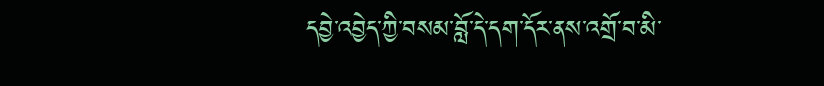དབྱེ་འབྱེད་ཀྱི་བསམ་བློ་དེ་དག་དོར་ནས་འགྲོ་བ་མི་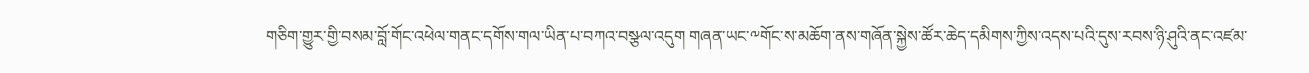གཅིག་གྱུར་གྱི་བསམ་བློ་གོང་འཕེལ་གནང་དགོས་གལ་ཡིན་པ་བཀའ་བསྩལ་འདུག གཞན་ཡང་༸གོང་ས་མཆོག་ནས་གཞོན་སྐྱེས་ཚོར་ཆེད་དམིགས་ཀྱིས་འདས་པའི་དུས་རབས་ཉི་ཤུའི་ནང་འཛམ་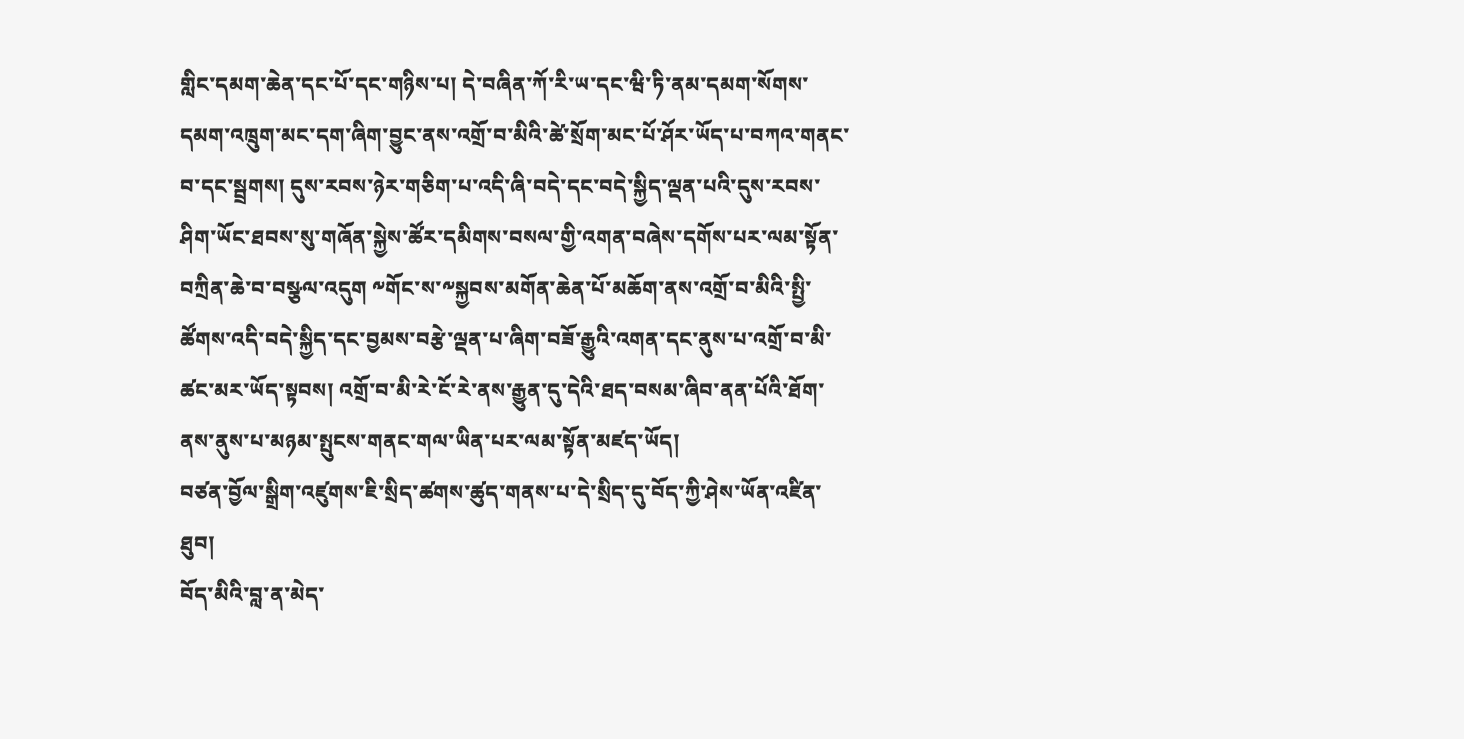གླིང་དམག་ཆེན་དང་པོ་དང་གཉིས་པ། དེ་བཞིན་ཀོ་རི་ཡ་དང་ཝི་ཏི་ནམ་དམག་སོགས་དམག་འཁྲུག་མང་དག་ཞིག་བྱུང་ནས་འགྲོ་བ་མིའི་ཚེ་སྲོག་མང་པོ་ཤོར་ཡོད་པ་བཀའ་གནང་བ་དང་སྦྲགས། དུས་རབས་ཉེར་གཅིག་པ་འདི་ཞི་བདེ་དང་བདེ་སྐྱིད་ལྡན་པའི་དུས་རབས་ཤིག་ཡོང་ཐབས་སུ་གཞོན་སྐྱེས་ཚོར་དམིགས་བསལ་གྱི་འགན་བཞེས་དགོས་པར་ལམ་སྟོན་བཀྲིན་ཆེ་བ་བསྩལ་འདུག ༸གོང་ས་༸སྐྱབས་མགོན་ཆེན་པོ་མཆོག་ནས་འགྲོ་བ་མིའི་སྤྱི་ཚོགས་འདི་བདེ་སྐྱིད་དང་བྱམས་བརྩེ་ལྡན་པ་ཞིག་བཟོ་རྒྱུའི་འགན་དང་ནུས་པ་འགྲོ་བ་མི་ཚང་མར་ཡོད་སྟབས། འགྲོ་བ་མི་རེ་ངོ་རེ་ནས་རྒྱུན་དུ་དེའི་ཐད་བསམ་ཞིབ་ནན་པོའི་ཐོག་ནས་ནུས་པ་མཉམ་སྤུངས་གནང་གལ་ཡིན་པར་ལམ་སྟོན་མཛད་ཡོད།
བཙན་བྱོལ་སྒྲིག་འཛུགས་ཇི་སྲིད་ཚགས་ཚུད་གནས་པ་དེ་སྲིད་དུ་བོད་ཀྱི་ཤེས་ཡོན་འཛིན་ཐུབ།
བོད་མིའི་བླ་ན་མེད་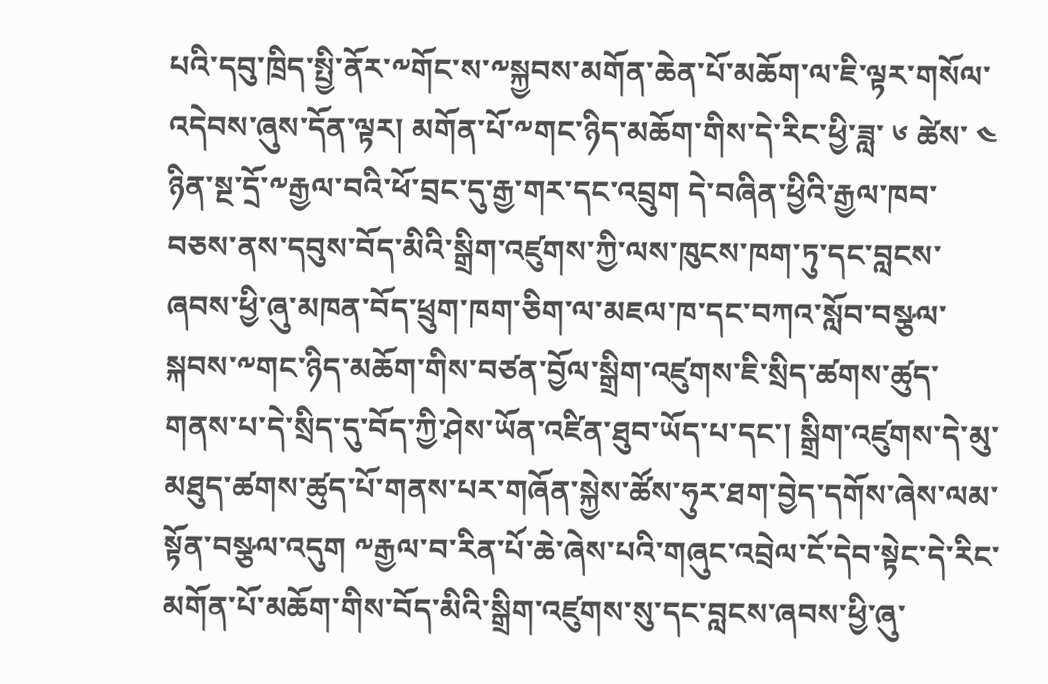པའི་དབུ་ཁྲིད་སྤྱི་ནོར་༸གོང་ས་༸སྐྱབས་མགོན་ཆེན་པོ་མཆོག་ལ་ཇི་ལྟར་གསོལ་འདེབས་ཞུས་དོན་ལྟར། མགོན་པོ་༸གང་ཉིད་མཆོག་གིས་དེ་རིང་ཕྱི་ཟླ་ ༦ ཚེས་ ༤ ཉིན་སྔ་དྲོ་༸རྒྱལ་བའི་ཕོ་བྲང་དུ་རྒྱ་གར་དང་འབྲུག དེ་བཞིན་ཕྱིའི་རྒྱལ་ཁབ་བཅས་ནས་དབུས་བོད་མིའི་སྒྲིག་འཛུགས་ཀྱི་ལས་ཁུངས་ཁག་ཏུ་དང་བླངས་ཞབས་ཕྱི་ཞུ་མཁན་བོད་ཕྲུག་ཁག་ཅིག་ལ་མཇལ་ཁ་དང་བཀའ་སློབ་བསྩལ་སྐབས་༸གང་ཉིད་མཆོག་གིས་བཙན་བྱོལ་སྒྲིག་འཛུགས་ཇི་སྲིད་ཚགས་ཚུད་གནས་པ་དེ་སྲིད་དུ་བོད་ཀྱི་ཤེས་ཡོན་འཛིན་ཐུབ་ཡོད་པ་དང་། སྒྲིག་འཛུགས་དེ་མུ་མཐུད་ཚགས་ཚུད་པོ་གནས་པར་གཞོན་སྐྱེས་ཚོས་ཧུར་ཐག་བྱེད་དགོས་ཞེས་ལམ་སྟོན་བསྩལ་འདུག ༸རྒྱལ་བ་རིན་པོ་ཆེ་ཞེས་པའི་གཞུང་འབྲེལ་ངོ་དེབ་སྟེང་དེ་རིང་མགོན་པོ་མཆོག་གིས་བོད་མིའི་སྒྲིག་འཛུགས་སུ་དང་བླངས་ཞབས་ཕྱི་ཞུ་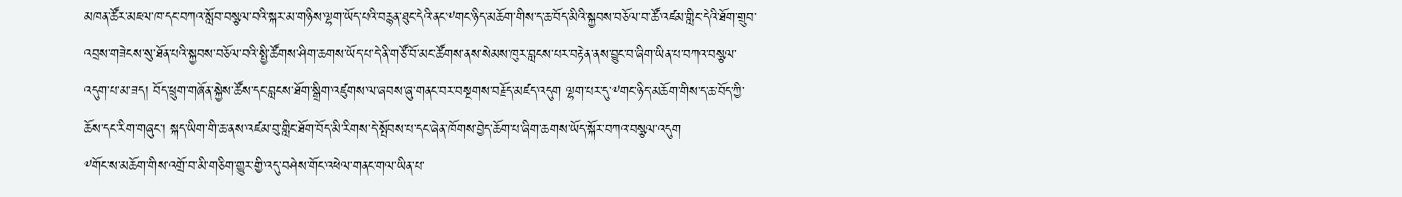མཁན་ཚོར་མཇལ་ཁ་དང་བཀའ་སློབ་བསྩལ་བའི་སྐར་མ་གཉིས་ལྷག་ཡོད་པའི་བརྙན་ཐུང་དེའི་ནང་༸གང་ཉིད་མཆོག་གིས་ད་ཆ་བོད་མིའི་སྐྱབས་བཅོལ་བ་ཚོ་འཛམ་གླིང་དེའི་ཐོག་གྲུབ་འབྲས་གཟེངས་སུ་ཐོན་པའི་སྐྱབས་བཅོལ་བའི་སྤྱི་ཚོགས་ཤིག་ཆགས་ཡོད་པ་དེ་ནི་གཙོ་བོ་མང་ཚོགས་ནས་སེམས་ཁུར་བླངས་པར་བརྟེན་ནས་བྱུང་བ་ཞིག་ཡིན་པ་བཀའ་བསྩལ་འདུག་པ་མ་ཟད། བོད་ཕྲུག་གཞོན་སྐྱེས་ཚོས་དང་བླངས་ཐོག་སྒྲིག་འཛུགས་ལ་ཞབས་ཞུ་གནང་བར་བསྔགས་བརྗོད་མཛད་འདུག ལྷག་པར་དུ་༸གང་ཉིད་མཆོག་གིས་ད་ཆ་བོད་ཀྱི་ཆོས་དང་རིག་གཞུང་། སྐད་ཡིག་གི་ཆ་ནས་འཛམ་བུ་གླིང་ཐོག་བོད་མི་རིགས་དེ་སྤོབས་པ་དང་ཞེན་ཁོགས་བྱེད་ཆོག་པ་ཞིག་ཆགས་ཡོད་སྐོར་བཀའ་བསྩལ་འདུག
༸གོང་ས་མཆོག་གིས་འགྲོ་བ་མི་གཅིག་གྱུར་གྱི་འདུ་བཤེས་གོང་འཕེལ་གནང་གལ་ཡིན་པ་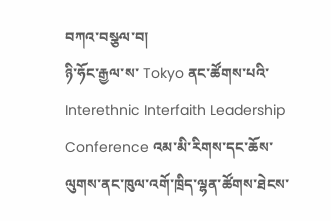བཀའ་བསྩལ་བ།
ཉི་ཧོང་རྒྱལ་ས་ Tokyo ནང་ཚོགས་པའི་ Interethnic Interfaith Leadership Conference འམ་མི་རིགས་དང་ཆོས་ལུགས་ནང་ཁུལ་འགོ་ཁྲིད་ལྷན་ཚོགས་ཐེངས་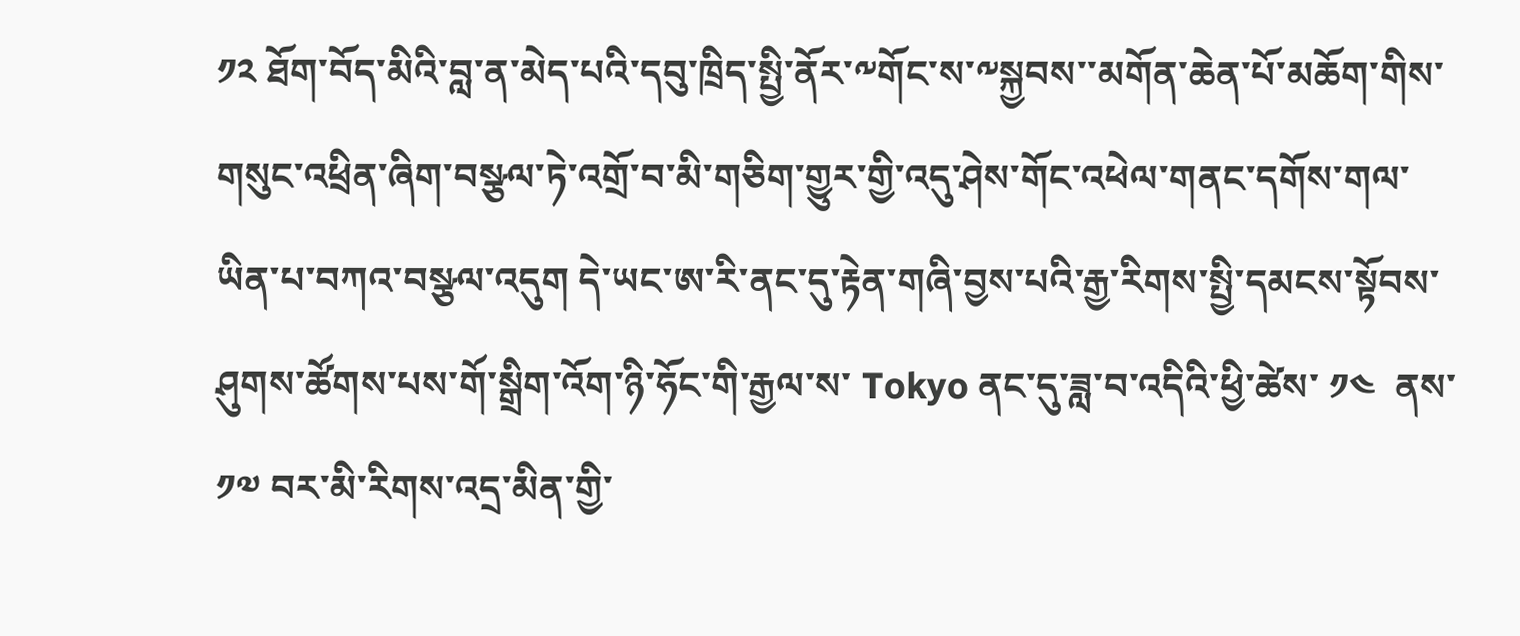༡༢ ཐོག་བོད་མིའི་བླ་ན་མེད་པའི་དབུ་ཁྲིད་སྤྱི་ནོར་༸གོང་ས་༸སྐྱབས་་མགོན་ཆེན་པོ་མཆོག་གིས་གསུང་འཕྲིན་ཞིག་བསྩལ་ཏེ་འགྲོ་བ་མི་གཅིག་གྱུར་གྱི་འདུ་ཤེས་གོང་འཕེལ་གནང་དགོས་གལ་ཡིན་པ་བཀའ་བསྩལ་འདུག དེ་ཡང་ཨ་རི་ནང་དུ་རྟེན་གཞི་བྱས་པའི་རྒྱ་རིགས་སྤྱི་དམངས་སྟོབས་ཤུགས་ཚོགས་པས་གོ་སྒྲིག་འོག་ཉི་ཧོང་གི་རྒྱལ་ས་ Tokyo ནང་དུ་ཟླ་བ་འདིའི་ཕྱི་ཚེས་ ༡༤  ནས་ ༡༧ བར་མི་རིགས་འདྲ་མིན་གྱི་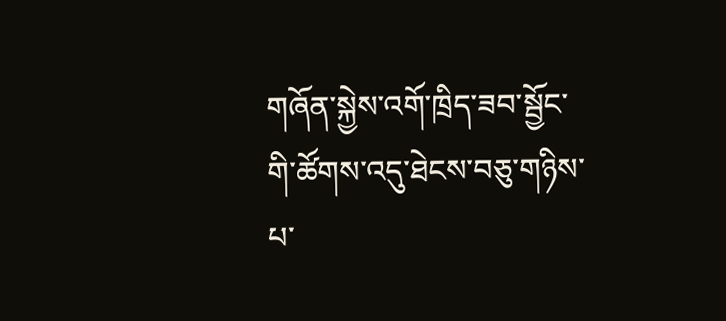གཞོན་སྐྱེས་འགོ་ཁྲིད་ཟབ་སྦྱོང་གི་ཚོགས་འདུ་ཐེངས་བཅུ་གཉིས་པ་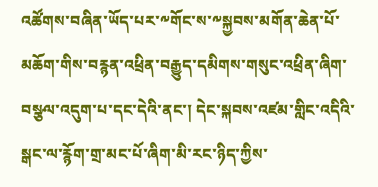འཚོགས་བཞིན་ཡོད་པར་༸གོང་ས་༸སྐྱབས་མགོན་ཆེན་པོ་མཆོག་གིས་བརྙན་འཕྲིན་བརྒྱུད་དམིགས་གསུང་འཕྲིན་ཞིག་བསྩལ་འདུག་པ་དང་དེའི་ནང་། དེང་སྐབས་འཛམ་གླིང་འདིའི་སྒང་ལ་རྙོག་གྲ་མང་པོ་ཞིག་མི་རང་ཉིད་ཀྱིས་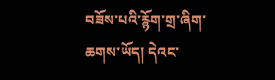བཟོས་པའི་རྙོག་གྲ་ཞིག་ཆགས་ཡོད། དེའང་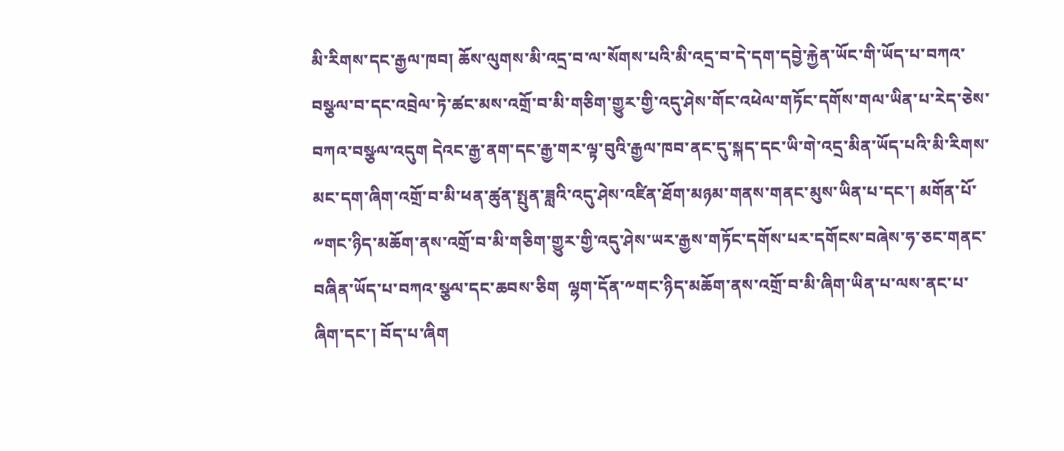མི་རིགས་དང་རྒྱལ་ཁབ། ཆོས་ལུགས་མི་འདྲ་བ་ལ་སོགས་པའི་མི་འདྲ་བ་དེ་དག་དབྱེ་རྐྱེན་ཡོང་གི་ཡོད་པ་བཀའ་བསྩལ་བ་དང་འབྲེལ་ཏེ་ཚང་མས་འགྲོ་བ་མི་གཅིག་གྱུར་གྱི་འདུ་ཤེས་གོང་འཕེལ་གཏོང་དགོས་གལ་ཡིན་པ་རེད་ཅེས་བཀའ་བསྩལ་འདུག དེའང་རྒྱ་ནག་དང་རྒྱ་གར་ལྟ་བུའི་རྒྱལ་ཁབ་ནང་དུ་སྐད་དང་ཡི་གེ་འདྲ་མིན་ཡོད་པའི་མི་རིགས་མང་དག་ཞིག་འགྲོ་བ་མི་ཕན་ཚུན་སྤུན་ཟླའི་འདུ་ཤེས་འཛིན་ཐོག་མཉམ་གནས་གནང་མུས་ཡིན་པ་དང་། མགོན་པོ་༸གང་ཉིད་མཆོག་ནས་འགྲོ་བ་མི་གཅིག་གྱུར་གྱི་འདུ་ཤེས་ཡར་རྒྱས་གཏོང་དགོས་པར་དགོངས་བཞེས་ཧ་ཅང་གནང་བཞིན་ཡོད་པ་བཀའ་སྩལ་དང་ཆབས་ཅིག  ལྷག་དོན་༸གང་ཉིད་མཆོག་ནས་འགྲོ་བ་མི་ཞིག་ཡིན་པ་ལས་ནང་པ་ཞིག་དང་། བོད་པ་ཞིག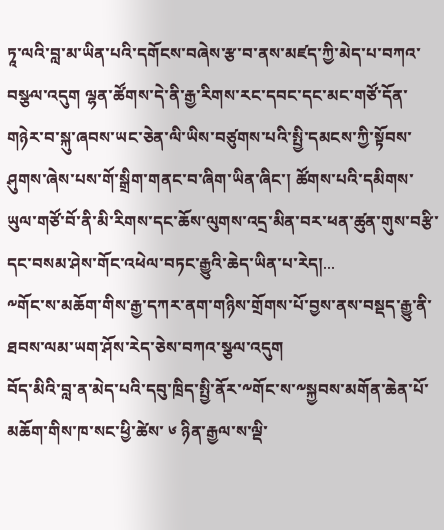ཏཱ་ལའི་བླ་མ་ཡིན་པའི་དགོངས་བཞེས་རྩ་བ་ནས་མཛད་ཀྱི་མེད་པ་བཀའ་བསྩལ་འདུག ལྷན་ཚོགས་དེ་ནི་རྒྱ་རིགས་རང་དབང་དང་མང་གཙོ་དོན་གཉེར་བ་སྐུ་ཞབས་ཡང་ཅེན་ལི་ཡིས་བཙུགས་པའི་སྤྱི་དམངས་ཀྱི་སྟོབས་ཤུགས་ཞེས་པས་གོ་སྒྲིག་གནང་བ་ཞིག་ཡིན་ཞིང་། ཚོགས་པའི་དམིགས་ཡུལ་གཙོ་བོ་ནི་མི་རིགས་དང་ཆོས་ལུགས་འདྲ་མིན་བར་ཕན་ཚུན་གུས་བརྩི་དང་བསམ་ཤེས་གོང་འཕེལ་བཏང་རྒྱུའི་ཆེད་ཡིན་པ་རེད།...
༸གོང་ས་མཆོག་གིས་རྒྱ་དཀར་ནག་གཉིས་གྲོགས་པོ་བྱས་ནས་བསྡད་རྒྱུ་ནི་ཐབས་ལམ་ཡག་ཤོས་རེད་ཅེས་བཀའ་སྩལ་འདུག
བོད་མིའི་བླ་ན་མེད་པའི་དབུ་ཁྲིད་སྤྱི་ནོར་༸གོང་ས་༸སྐྱབས་མགོན་ཆེན་པོ་མཆོག་གིས་ཁ་སང་ཕྱི་ཚེས་ ༦ ཉིན་རྒྱལ་ས་ལྡི་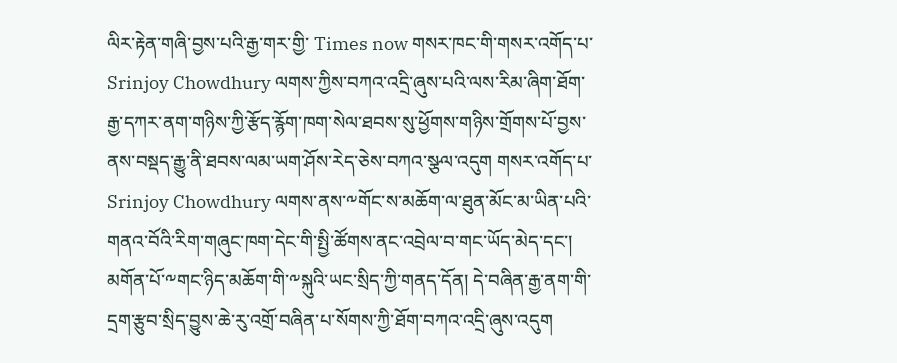ལིར་རྟེན་གཞི་བྱས་པའི་རྒྱ་གར་གྱི་ Times now གསར་ཁང་གི་གསར་འགོད་པ་ Srinjoy Chowdhury ལགས་ཀྱིས་བཀའ་འདྲི་ཞུས་པའི་ལས་རིམ་ཞིག་ཐོག་རྒྱ་དཀར་ནག་གཉིས་ཀྱི་རྩོད་རྙོག་ཁག་སེལ་ཐབས་སུ་ཕྱོགས་གཉིས་གྲོགས་པོ་བྱས་ནས་བསྡད་རྒྱུ་ནི་ཐབས་ལམ་ཡག་ཤོས་རེད་ཅེས་བཀའ་སྩལ་འདུག གསར་འགོད་པ་ Srinjoy Chowdhury ལགས་ནས་༸གོང་ས་མཆོག་ལ་ཐུན་མོང་མ་ཡིན་པའི་གནའ་བོའི་རིག་གཞུང་ཁག་དེང་གི་སྤྱི་ཚོགས་ནང་འབྲེལ་བ་གང་ཡོད་མེད་དང་། མགོན་པོ་༸གང་ཉིད་མཆོག་གི་༸སྐུའི་ཡང་སྲིད་ཀྱི་གནད་དོན། དེ་བཞིན་རྒྱ་ནག་གི་དྲག་རྩུབ་སྲིད་བྱུས་ཆེ་རུ་འགྲོ་བཞིན་པ་སོགས་ཀྱི་ཐོག་བཀའ་འདྲི་ཞུས་འདུག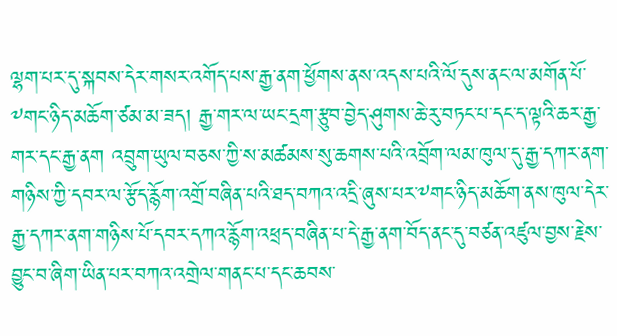ལྷག་པར་དུ་སྐབས་དེར་གསར་འགོད་པས་རྒྱ་ནག་ཕྱོགས་ནས་འདས་པའི་ལོ་དུས་ནང་ལ་མགོན་པོ་༸གང་ཉིད་མཆོག་ཙམ་མ་ཟད། རྒྱ་གར་ལ་ཡང་དྲག་རྩུབ་བྱེད་ཤུགས་ཆེ་རུ་བཏང་པ་དང་ད་ལྟའི་ཆར་རྒྱ་གར་དང་རྒྱ་ནག འབྲུག་ཡུལ་བཅས་ཀྱི་ས་མཚམས་སུ་ཆགས་པའི་འབྲོག་ལམ་ཁུལ་དུ་རྒྱ་དཀར་ནག་གཉིས་ཀྱི་དབར་ལ་རྩོད་རྙོག་འགྲོ་བཞིན་པའི་ཐད་བཀའ་འདྲི་ཞུས་པར་༸གང་ཉིད་མཆོག་ནས་ཁུལ་དེར་རྒྱ་དཀར་ནག་གཉིས་པོ་དབར་དཀའ་རྙོག་འཕྲད་བཞིན་པ་དེ་རྒྱ་ནག་བོད་ནང་དུ་བཙན་འཛུལ་བྱས་རྗེས་བྱུང་བ་ཞིག་ཡིན་པར་བཀའ་འགྲེལ་གནང་པ་དང་ཆབས་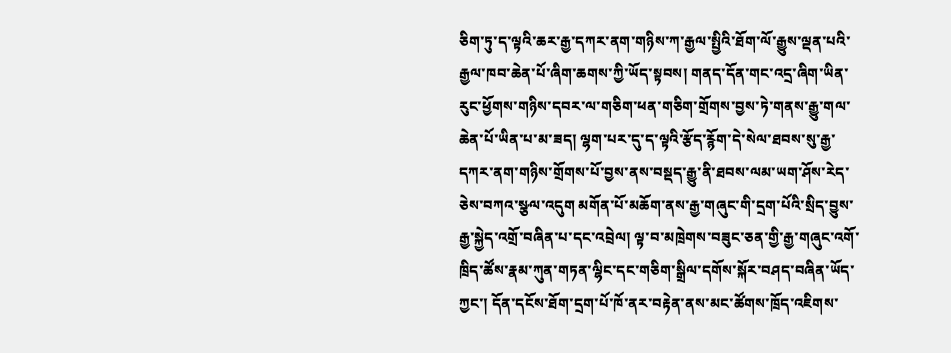ཅིག་ཏུ་ད་ལྟའི་ཆར་རྒྱ་དཀར་ནག་གཉིས་ཀ་རྒྱལ་སྤྱིའི་ཐོག་ལོ་རྒྱུས་ལྡན་པའི་རྒྱལ་ཁབ་ཆེན་པོ་ཞིག་ཆགས་ཀྱི་ཡོད་སྟབས། གནད་དོན་གང་འདྲ་ཞིག་ཡིན་རུང་ཕྱོགས་གཉིས་དབར་ལ་གཅིག་ཕན་གཅིག་གྲོགས་བྱས་ཏེ་གནས་རྒྱུ་གལ་ཆེན་པོ་ཡིན་པ་མ་ཟད། ལྷག་པར་དུ་ད་ལྟའི་རྩོད་རྙོག་དེ་སེལ་ཐབས་སུ་རྒྱ་དཀར་ནག་གཉིས་གྲོགས་པོ་བྱས་ནས་བསྡད་རྒྱུ་ནི་ཐབས་ལམ་ཡག་ཤོས་རེད་ཅེས་བཀའ་སྩལ་འདུག མགོན་པོ་མཆོག་ནས་རྒྱ་གཞུང་གི་དྲག་པོའི་སྲིད་བྱུས་རྒྱ་སྐྱེད་འགྲོ་བཞིན་པ་དང་འབྲེལ། ལྟ་བ་མཁྲེགས་བཟུང་ཅན་གྱི་རྒྱ་གཞུང་འགོ་ཁྲིད་ཚོས་རྣམ་ཀུན་གཏན་ལྷིང་དང་གཅིག་སྒྲིལ་དགོས་སྐོར་བཤད་བཞིན་ཡོད་ཀྱང་། དོན་དངོས་ཐོག་དྲག་པོ་ཁོ་ནར་བརྟེན་ནས་མང་ཚོགས་ཁྲོད་འཇིགས་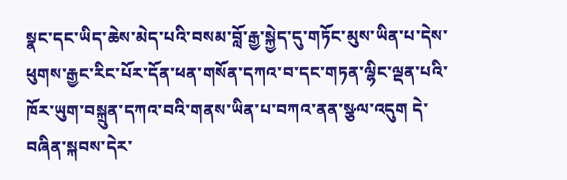སྣང་དང་ཡིད་ཆེས་མེད་པའི་བསམ་བློ་རྒྱ་སྐྱེད་དུ་གཏོང་མུས་ཡིན་པ་དེས་ཕུགས་རྒྱང་རིང་པོར་དོན་ཕན་གསོན་དཀའ་བ་དང་གཏན་ལྷིང་ལྡན་པའི་ཁོར་ཡུག་བསྐྲུན་དཀའ་བའི་གནས་ཡིན་པ་བཀའ་ནན་སྩལ་འདུག དེ་བཞིན་སྐབས་དེར་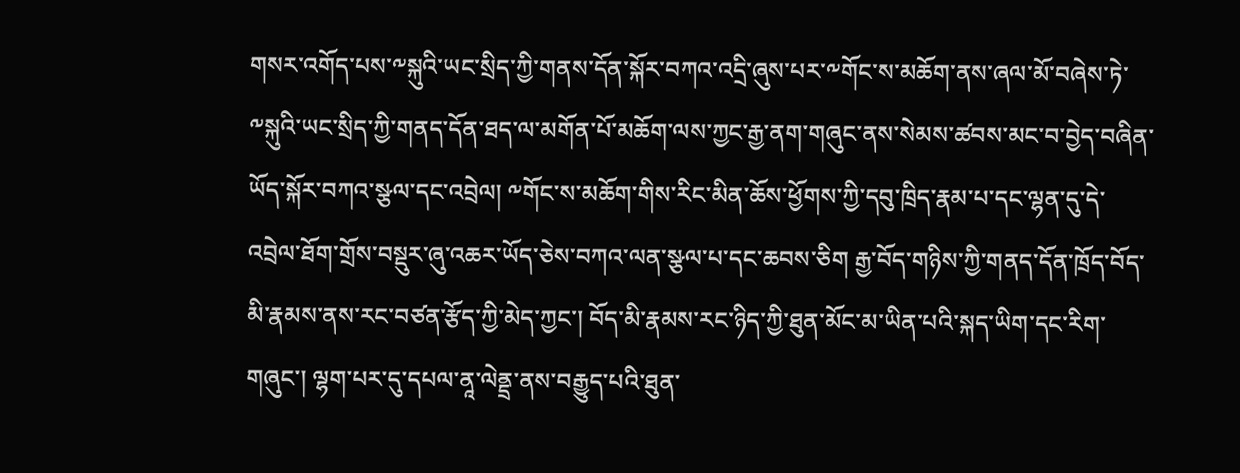གསར་འགོད་པས་༸སྐུའི་ཡང་སྲིད་ཀྱི་གནས་དོན་སྐོར་བཀའ་འདྲི་ཞུས་པར་༸གོང་ས་མཆོག་ནས་ཞལ་མོ་བཞེས་ཏེ་༸སྐུའི་ཡང་སྲིད་ཀྱི་གནད་དོན་ཐད་ལ་མགོན་པོ་མཆོག་ལས་ཀྱང་རྒྱ་ནག་གཞུང་ནས་སེམས་ཚབས་མང་བ་བྱེད་བཞིན་ཡོད་སྐོར་བཀའ་སྩལ་དང་འབྲེལ། ༸གོང་ས་མཆོག་གིས་རིང་མིན་ཆོས་ཕྱོགས་ཀྱི་དབུ་ཁྲིད་རྣམ་པ་དང་ལྷན་དུ་དེ་འབྲེལ་ཐོག་གྲོས་བསྡུར་ཞུ་འཆར་ཡོད་ཅེས་བཀའ་ལན་སྩལ་པ་དང་ཆབས་ཅིག རྒྱ་བོད་གཉིས་ཀྱི་གནད་དོན་ཁྲོད་བོད་མི་རྣམས་ནས་རང་བཙན་རྩོད་ཀྱི་མེད་ཀྱང་། བོད་མི་རྣམས་རང་ཉིད་ཀྱི་ཐུན་མོང་མ་ཡིན་པའི་སྐད་ཡིག་དང་རིག་གཞུང་། ལྷག་པར་དུ་དཔལ་ནཱ་ལེནྡྲ་ནས་བརྒྱུད་པའི་ཐུན་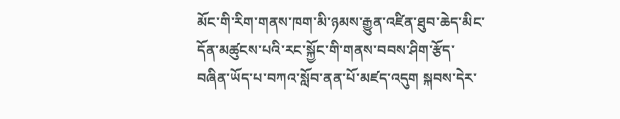མོང་གི་རིག་གནས་ཁག་མི་ཉམས་རྒྱུན་འཛིན་ཐུབ་ཆེད་མིང་དོན་མཚུངས་པའི་རང་སྐྱོང་གི་གནས་བབས་ཤིག་རྩོད་བཞིན་ཡོད་པ་བཀའ་སློབ་ནན་པོ་མཛད་འདུག སྐབས་དེར་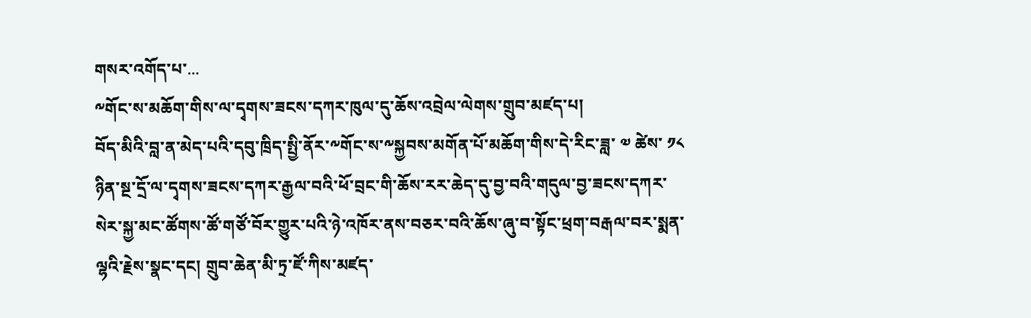གསར་འགོད་པ་...
༸གོང་ས་མཆོག་གིས་ལ་དྭགས་ཟངས་དཀར་ཁུལ་དུ་ཆོས་འབྲེལ་ལེགས་གྲུབ་མཛད་པ།
བོད་མིའི་བླ་ན་མེད་པའི་དབུ་ཁྲིད་སྤྱི་ནོར་༸གོང་ས་༸སྐྱབས་མགོན་པོ་མཆོག་གིས་དེ་རིང་ཟླ་ ༧ ཚེས་ ༡༨ ཉིན་སྔ་དྲོ་ལ་དྭགས་ཟངས་དཀར་རྒྱལ་བའི་ཕོ་བྲང་གི་ཆོས་རར་ཆེད་དུ་བྱ་བའི་གདུལ་བྱ་ཟངས་དཀར་སེར་སྐྱ་མང་ཚོགས་ཚོ་གཙོ་བོར་གྱུར་པའི་ཉེ་འཁོར་ནས་བཅར་བའི་ཆོས་ཞུ་བ་སྟོང་ཕྲག་བརྒལ་བར་སྨན་ལྷའི་རྗེས་སྣང་དང། གྲུབ་ཆེན་མི་ཏྲ་ཛོ་ཀིས་མཛད་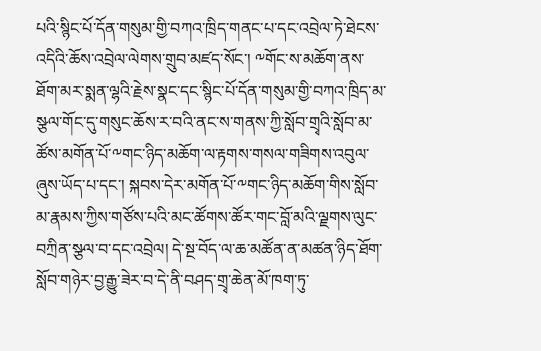པའི་སྙིང་པོ་དོན་གསུམ་གྱི་བཀའ་ཁྲིད་གནང་པ་དང་འབྲེལ་ཏེ་ཐེངས་འདིའི་ཆོས་འབྲེལ་ལེགས་གྲུབ་མཛད་སོང་། ༸གོང་ས་མཆོག་ནས་ཐོག་མར་སྨན་ལྷའི་རྗེས་སྣང་དང་སྙིང་པོ་དོན་གསུམ་གྱི་བཀའ་ཁྲིད་མ་སྩལ་གོང་དུ་གསུང་ཆོས་ར་བའི་ནང་ས་གནས་ཀྱི་སློབ་གྲྭའི་སློབ་མ་ཚོས་མགོན་པོ་༸གང་ཉིད་མཆོག་ལ་རྟགས་གསལ་གཟིགས་འབུལ་ཞུས་ཡོད་པ་དང་། སྐབས་དེར་མགོན་པོ་༸གང་ཉིད་མཆོག་གིས་སློབ་མ་རྣམས་ཀྱིས་གཙོས་པའི་མང་ཚོགས་ཚོར་གང་བློ་མའི་ལྗགས་ལུང་བཀྲིན་སྩལ་བ་དང་འབྲེལ། དེ་སྔ་བོད་ལ་ཆ་མཚོན་ན་མཚན་ཉིད་ཐོག་སློབ་གཉེར་བྱ་རྒྱུ་ཟེར་བ་དེ་ནི་བཤད་གྲྭ་ཆེན་མོ་ཁག་ཏུ་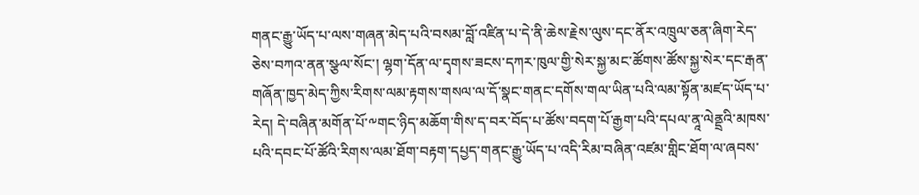གནང་རྒྱུ་ཡོད་པ་ལས་གཞན་མེད་པའི་བསམ་བློ་འཛིན་པ་དེ་ནི་ཆེས་རྗེས་ལུས་དང་ནོར་འཁྲུལ་ཅན་ཞིག་རེད་ཅེས་བཀའ་ནན་སྩལ་སོང་། ལྷག་དོན་ལ་དྭགས་ཟངས་དཀར་ཁུལ་གྱི་སེར་སྐྱ་མང་ཚོགས་ཚོས་སྐྱ་སེར་དང་རྒན་གཞོན་ཁྱད་མེད་ཀྱིས་རིགས་ལམ་རྟགས་གསལ་ལ་དོ་སྣང་གནང་དགོས་གལ་ཡིན་པའི་ལམ་སྟོན་མཛད་ཡོད་པ་རེད། དེ་བཞིན་མགོན་པོ་༸གང་ཉིད་མཆོག་གིས་ད་བར་བོད་པ་ཚོས་བདག་པོ་རྒྱག་པའི་དཔལ་ནཱ་ལེནྡྲའི་མཁས་པའི་དབང་པོ་ཚོའི་རིགས་ལམ་ཐོག་བརྟག་དཔྱད་གནང་རྒྱུ་ཡོད་པ་འདི་རིམ་བཞིན་འཛམ་གླིང་ཐོག་ལ་ཞབས་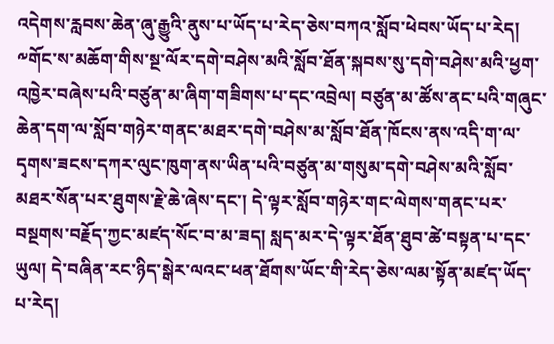འདེགས་རླབས་ཆེན་ཞུ་རྒྱུའི་ནུས་པ་ཡོད་པ་རེད་ཅེས་བཀའ་སློབ་ཕེབས་ཡོད་པ་རེད། ༸གོང་ས་མཆོག་གིས་སྔ་ལོར་དགེ་བཤེས་མའི་སློབ་ཐོན་སྐབས་སུ་དགེ་བཤེས་མའི་ཕྱག་འཁྱེར་བཞེས་པའི་བཙུན་མ་ཞིག་གཟིགས་པ་དང་འབྲེལ། བཙུན་མ་ཚོས་ནང་པའི་གཞུང་ཆེན་དག་ལ་སློབ་གཉེར་གནང་མཐར་དགེ་བཤེས་མ་སློབ་ཐོན་ཁོངས་ནས་འདི་ག་ལ་དྭགས་ཟངས་དཀར་ལུང་ཁུག་ནས་ཡིན་པའི་བཙུན་མ་གསུམ་དགེ་བཤེས་མའི་སློབ་མཐར་སོན་པར་ཐུགས་རྗེ་ཆེ་ཞེས་དང་། དེ་ལྟར་སློབ་གཉེར་གང་ལེགས་གནང་པར་བསྔགས་བརྗོད་ཀྱང་མཛད་སོང་བ་མ་ཟད། སླད་མར་དེ་ལྟར་ཐོན་ཐུབ་ཚེ་བསྟན་པ་དང་ཡུལ། དེ་བཞིན་རང་ཉིད་སྒེར་ལའང་ཕན་ཐོགས་ཡོང་གི་རེད་ཅེས་ལམ་སྟོན་མཛད་ཡོད་པ་རེད།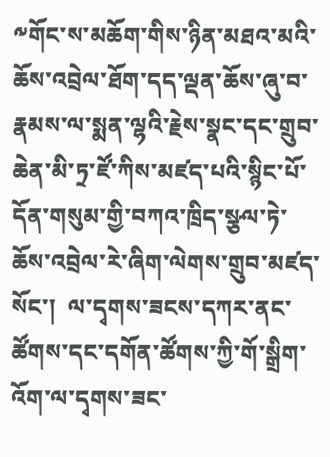༸གོང་ས་མཆོག་གིས་ཉིན་མཐའ་མའི་ཆོས་འབྲེལ་ཐོག་དད་ལྡན་ཆོས་ཞུ་བ་རྣམས་ལ་སྨན་ལྷའི་རྗེས་སྣང་དང་གྲུབ་ཆེན་མི་ཏྲ་ཛོ་ཀིས་མཛད་པའི་སྙིང་པོ་དོན་གསུམ་གྱི་བཀའ་ཁྲིད་སྩལ་ཏེ་ཆོས་འབྲེལ་རེ་ཞིག་ལེགས་གྲུབ་མཛད་སོང་།  ལ་དྭགས་ཟངས་དཀར་ནང་ཚོགས་དང་དགོན་ཚོགས་ཀྱི་གོ་སྒྲིག་འོག་ལ་དྭགས་ཟང་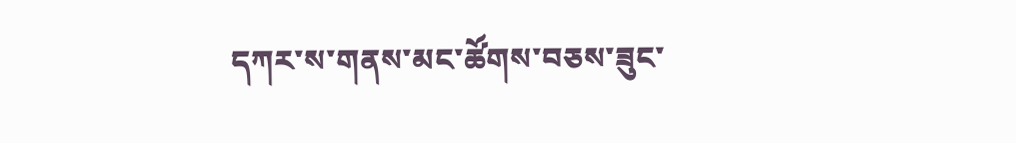དཀར་ས་གནས་མང་ཚོགས་བཅས་ཟུང་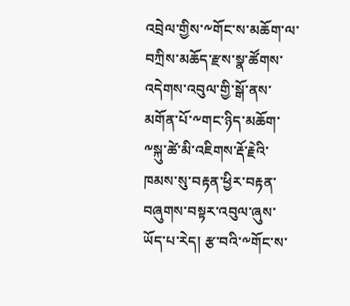འབྲེལ་གྱིས་༸གོང་ས་མཆོག་ལ་བཀྲིས་མཆོད་རྫས་སྣ་ཚོགས་འདེགས་འབུལ་གྱི་སྒོ་ནས་མགོན་པོ་༸གང་ཉིད་མཆོག་༸སྐུ་ཚེ་མི་འཇིགས་རྡོ་རྗེའི་ཁམས་སུ་བརྟན་ཕྱིར་བརྟན་བཞུགས་བསྟར་འབུལ་ཞུས་ཡོད་པ་རེད། རྩ་བའི་༸གོང་ས་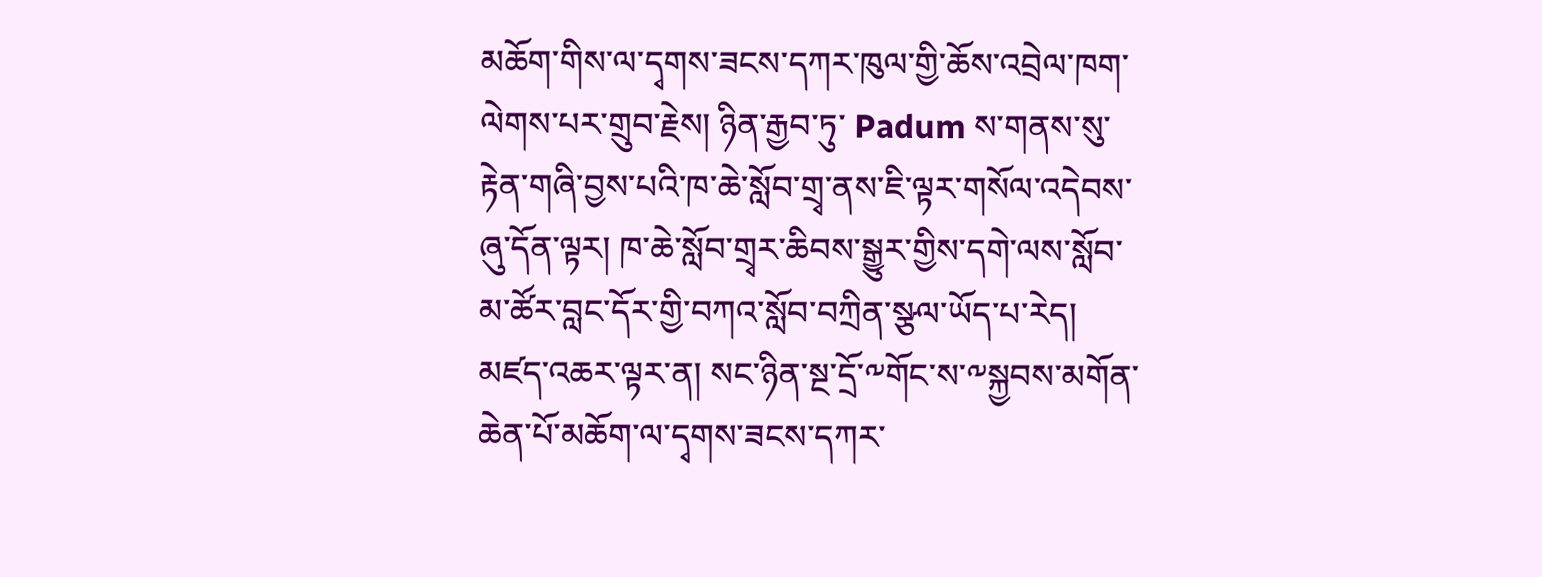མཆོག་གིས་ལ་དྭགས་ཟངས་དཀར་ཁུལ་གྱི་ཆོས་འབྲེལ་ཁག་ལེགས་པར་གྲུབ་རྗེས། ཉིན་རྒྱབ་ཏུ་ Padum ས་གནས་སུ་རྟེན་གཞི་བྱས་པའི་ཁ་ཆེ་སློབ་གྲྭ་ནས་ཇི་ལྟར་གསོལ་འདེབས་ཞུ་དོན་ལྟར། ཁ་ཆེ་སློབ་གྲྭར་ཆིབས་སྒྱུར་གྱིས་དགེ་ལས་སློབ་མ་ཚོར་བླང་དོར་གྱི་བཀའ་སློབ་བཀྲིན་སྩལ་ཡོད་པ་རེད། མཛད་འཆར་ལྟར་ན། སང་ཉིན་སྔ་དྲོ་༸གོང་ས་༸སྐྱབས་མགོན་ཆེན་པོ་མཆོག་ལ་དྭགས་ཟངས་དཀར་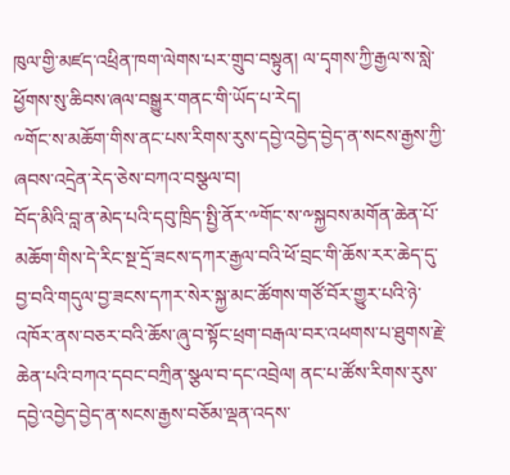ཁུལ་གྱི་མཛད་འཕྲིན་ཁག་ལེགས་པར་གྲུབ་བསྟུན། ལ་དྭགས་ཀྱི་རྒྱལ་ས་སླེ་ཕྱོགས་སུ་ཆིབས་ཞལ་བསྒྱུར་གནང་གི་ཡོད་པ་རེད།
༸གོང་ས་མཆོག་གིས་ནང་པས་རིགས་རུས་དབྱེ་འབྱེད་བྱེད་ན་སངས་རྒྱས་ཀྱི་ཞབས་འདྲེན་རེད་ཅེས་བཀའ་བསྩལ་བ།
བོད་མིའི་བླ་ན་མེད་པའི་དབུ་ཁྲིད་སྤྱི་ནོར་༸གོང་ས་༸སྐྱབས་མགོན་ཆེན་པོ་མཆོག་གིས་དེ་རིང་སྔ་དྲོ་ཟངས་དཀར་རྒྱལ་བའི་ཕོ་བྲང་གི་ཆོས་རར་ཆེད་དུ་བྱ་བའི་གདུལ་བྱ་ཟངས་དཀར་སེར་སྐྱ་མང་ཚོགས་གཙོ་བོར་གྱུར་པའི་ཉེ་འཁོར་ནས་བཅར་བའི་ཆོས་ཞུ་བ་སྟོང་ཕྲག་བརྒལ་བར་འཕགས་པ་ཐུགས་རྗེ་ཆེན་པའི་བཀའ་དབང་བཀྲིན་སྩལ་བ་དང་འབྲེལ། ནང་པ་ཚོས་རིགས་རུས་དབྱེ་འབྱེད་བྱེད་ན་སངས་རྒྱས་བཅོམ་ལྡན་འདས་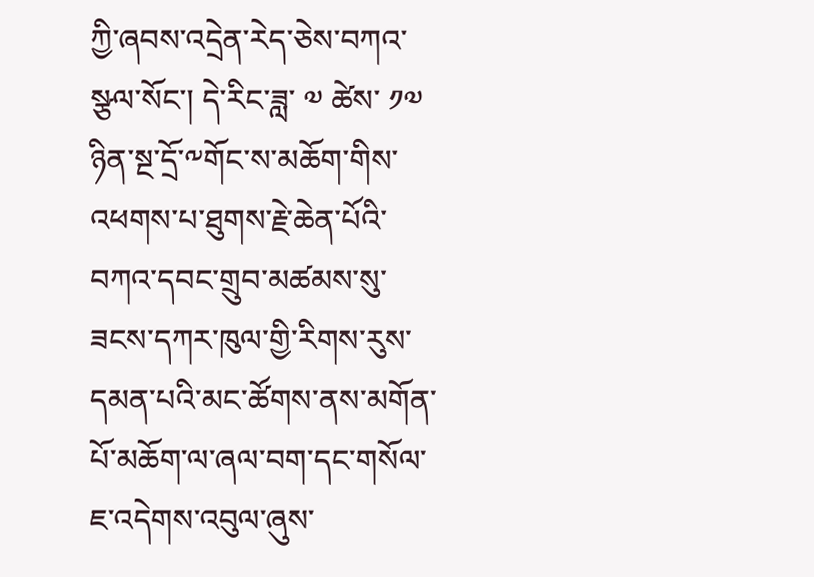ཀྱི་ཞབས་འདྲེན་རེད་ཅེས་བཀའ་སྩལ་སོང་། དེ་རིང་ཟླ་ ༧ ཚེས་ ༡༧ ཉིན་སྔ་དྲོ་༸གོང་ས་མཆོག་གིས་འཕགས་པ་ཐུགས་རྗེ་ཆེན་པོའི་བཀའ་དབང་གྲུབ་མཚམས་སུ་ཟངས་དཀར་ཁུལ་གྱི་རིགས་རུས་དམན་པའི་མང་ཚོགས་ནས་མགོན་པོ་མཆོག་ལ་ཞལ་བག་དང་གསོལ་ཇ་འདེགས་འབུལ་ཞུས་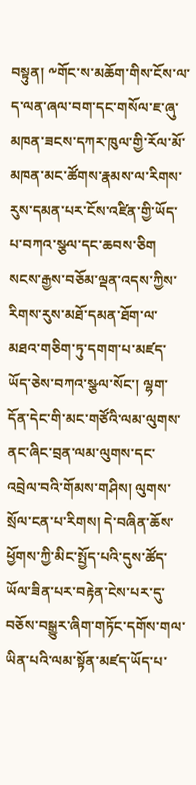བསྟུན། ༸གོང་ས་མཆོག་གིས་ངོས་ལ་ད་ལན་ཞལ་བག་དང་གསོལ་ཇ་ཞུ་མཁན་ཟངས་དཀར་ཁུལ་གྱི་རོལ་མོ་མཁན་མང་ཚོགས་རྣམས་ལ་རིགས་རུས་དམན་པར་ངོས་འཛིན་གྱི་ཡོད་པ་བཀའ་སྩལ་དང་ཆབས་ཅིག སངས་རྒྱས་བཅོམ་ལྡན་འདས་ཀྱིས་རིགས་རུས་མཐོ་དམན་ཐོག་ལ་མཐའ་གཅིག་ཏུ་དགག་པ་མཛད་ཡོད་ཅེས་བཀའ་སྩལ་སོང་། ལྷག་དོན་དེང་གི་མང་གཙོའི་ལམ་ལུགས་ནང་ཞིང་བྲན་ལམ་ལུགས་དང་འབྲེལ་བའི་གོམས་གཤིས། ལུགས་སྲོལ་ངན་པ་རིགས། དེ་བཞིན་ཆོས་ཕྱོགས་ཀྱི་མིང་སྤྱོད་པའི་དུས་ཚོད་ཡོལ་ཟིན་པར་བརྟེན་ངེས་པར་དུ་བཅོས་བསྒྱུར་ཞིག་གཏོང་དགོས་གལ་ཡིན་པའི་ལམ་སྟོན་མཛད་ཡོད་པ་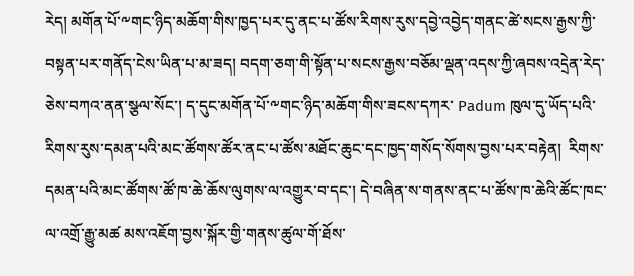རེད། མགོན་པོ་༸གང་ཉིད་མཆོག་གིས་ཁྱད་པར་དུ་ནང་པ་ཚོས་རིགས་རུས་དབྱེ་འབྱེད་གནང་ཚེ་སངས་རྒྱས་ཀྱི་བསྟན་པར་གནོད་ངེས་ཡིན་པ་མ་ཟད། བདག་ཅག་གི་སྟོན་པ་སངས་རྒྱས་བཅོམ་ལྡན་འདས་ཀྱི་ཞབས་འདྲེན་རེད་ཅེས་བཀའ་ནན་སྩལ་སོང་། ད་དུང་མགོན་པོ་༸གང་ཉིད་མཆོག་གིས་ཟངས་དཀར་ Padum ཁུལ་དུ་ཡོད་པའི་རིགས་རུས་དམན་པའི་མང་ཚོགས་ཚོར་ནང་པ་ཚོས་མཐོང་ཆུང་དང་ཁྱད་གསོད་སོགས་བྱས་པར་བརྟེན།  རིགས་དམན་པའི་མང་ཚོགས་ཚོ་ཁ་ཆེ་ཆོས་ལུགས་ལ་འགྱུར་བ་དང་། དེ་བཞིན་ས་གནས་ནང་པ་ཚོས་ཁ་ཆེའི་ཚོང་ཁང་ལ་འགྲོ་རྒྱུ་མཚ མས་འཇོག་བྱས་སྐོར་གྱི་གནས་ཚུལ་གོ་ཐོས་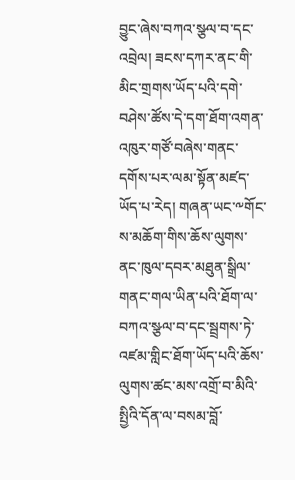བྱུང་ཞེས་བཀའ་སྩལ་བ་དང་འབྲེལ། ཟངས་དཀར་ནང་གི་མིང་གྲགས་ཡོད་པའི་དགེ་བཤེས་ཚོས་དེ་དག་ཐོག་འགན་འཁུར་གཙོ་བཞེས་གནང་དགོས་པར་ལམ་སྟོན་མཛད་ཡོད་པ་རེད། གཞན་ཡང་༸གོང་ས་མཆོག་གིས་ཆོས་ལུགས་ནང་ཁུལ་དབར་མཐུན་སྒྲིལ་གནང་གལ་ཡིན་པའི་ཐོག་ལ་བཀའ་སྩལ་བ་དང་སྦྲགས་ཏེ་འཛམ་གླིང་ཐོག་ཡོད་པའི་ཆོས་ལུགས་ཚང་མས་འགྲོ་བ་མིའི་སྤྱིའི་དོན་ལ་བསམ་བློ་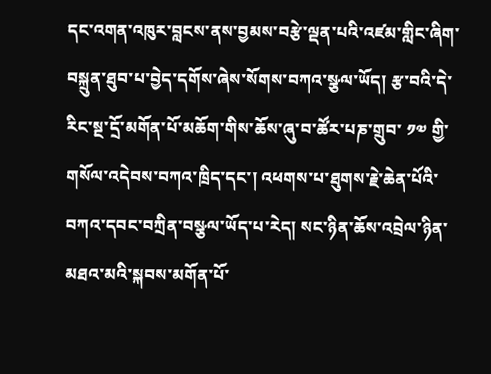དང་འགན་འཁུར་བླངས་ནས་བྱམས་བརྩེ་ལྡན་པའི་འཛམ་གླིང་ཞིག་བསྐྲུན་ཐུབ་པ་བྱེད་དགོས་ཞེས་སོགས་བཀའ་སྩལ་ཡོད། རྩ་བའི་དེ་རིང་སྔ་དྲོ་མགོན་པོ་མཆོག་གིས་ཆོས་ཞུ་བ་ཚོར་པཎ་གྲུབ་ ༡༧ གྱི་གསོལ་འདེབས་བཀའ་ཁྲིད་དང་། འཕགས་པ་ཐུགས་རྗེ་ཆེན་པོའི་བཀའ་དབང་བཀྲིན་བསྩལ་ཡོད་པ་རེད། སང་ཉིན་ཆོས་འབྲེལ་ཉིན་མཐའ་མའི་སྐབས་མགོན་པོ་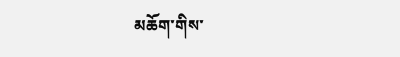མཆོག་གིས་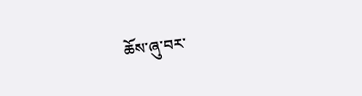ཆོས་ཞུ་བར་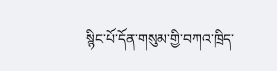སྙིང་པོ་དོན་གསུམ་གྱི་བཀའ་ཁྲིད་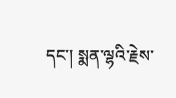དང་། སྨན་ལྷའི་རྗེས་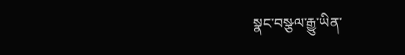སྣང་བསྩལ་རྒྱུ་ཡིན་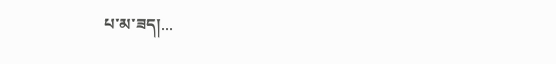པ་མ་ཟད།...